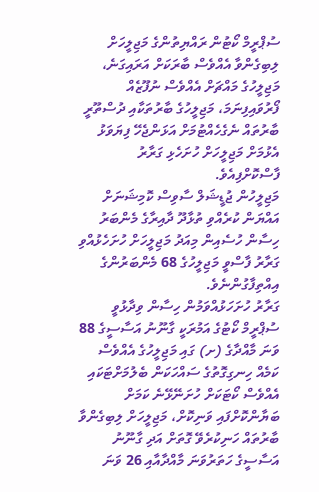ސުޕްރީމް ކޯޓުން ރައްޔިތުންގެ މަޖިލީހަށް ލިބިގެންވާ އެއްވެސް ބާރަކަށް އަރައިގަނެ، މަޖިލީހުގެ މައްޗަށް އެއްވެސް ނުފޫޒެއް ފޯރުވައިފިނަމަ، މަޖިލީހުގެ ބާރުތަކާއި ދުސްތޫރީ ބާރުތައް ނެގެހެއްޓުމަށް އަޅަންޖެހޭ ފިޔަވަޅު އެޅުމަށް މަޖިލީހަށް ހުށަހެޅި ގަރާރު ފާސްކޮށްފިއެވެ.
މަޖިލީހުން ޖުޑީޝަލް ސާވިސް ކޮމިޝަނަށް އައްޔަން ކުރެއްވި ތުޅާދޫ ދާއިރާގެ މެންބަރު ހިސާން ހުސެއިން މިއަދު މަޖިލީހަށް ހުށަހެޅުއްވި ގަރާރު ފާސްވީ މަޖިލީހުގެ 68 މެންބަރުންގެ އިއްތިފާގުންނެވެ.
ގަރާރު ހުށަހަޅުއްވަމުން ހިސާން ވިދާޅުވީ ސުޕްރީމް ކޯޓުގެ އަމުރަކީ ގާނޫނު އަސާސީގެ 88 ވަނަ މާއްދާގެ (ށ) ގައި މަޖިލީހުގެ އެއްވެސް ކަމެއް ހިނގިގޮތުގެ ސައްހަކަން ބެލުމަށްޓަކައި އެއްވެސް ކޯޓަކަށް ހުށަނޭޅޭނެ ކަމަށް ބަޔާންކޮށްފައި ވަނިކޮށް، މަޖިލީހަށް ލިބިގެންވާ ބާރުތައް ހަނިކުރެވޭ ގޮތަށް އަދި ގާނޫނު އަސާސީގެ ހަތަރުވަނަ މާއްދާއާއި 26 ވަނަ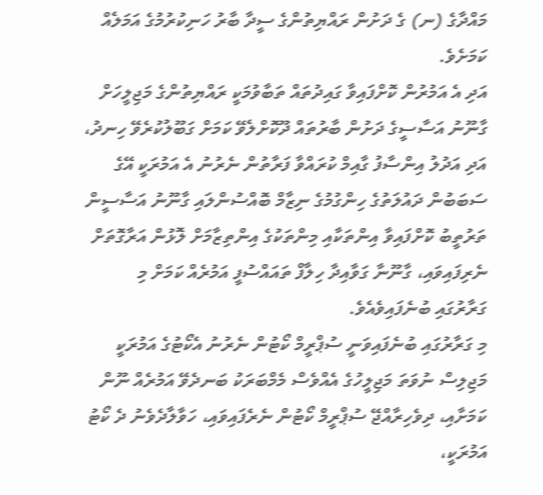މައްދާގެ (ނ) ގެ ދަށުން ރައްޔިތުންގެ ސީދާ ބާރު ހަނިކުރުމުގެ އަމަލެއް ކަމަށެވެ.
އަދި އެ އަމުރުން ކޮށްފައިވާ ގައިދުތައް ތަބާވުމަކީ ރައްޔިތުންގެ މަޖިލީހަށް ގާނޫނު އަސާސީގެ ދަށުން ބާރުތައް ދޫކޮށްލެވޭ ކަމަށް ގަބޫލުކުރެވޭ ހިނދު، އަދި އަދުލު އިންސާފު ގާއިމް ކުރައްވާ ފަރާތުން ނެރުނު އެ އަމުރަކީ އޭގެ ސަބަބުން ދައުލަތުގެ ހިންގުމުގެ ނިޒާމް ބޮއްސުންލައި ގާނޫނު އަސާސީން ތަރުތީބު ކޮށްފައިވާ އިންތަކާއި މިންތަކުގެ އިންތިޒާމަށް ލޮޅުން އަރާގޮތަށް ނެރިފައިވައި، ގާނޫނާ ގަވާއިދާ ހިލާފް ތައައްސުފީ އަމުރެއް ކަމަށް މި ގަރާރުގައި ބުނެފައިވެއެވެ.
މި ގަރާރުގައި ބުނެފައިވަނީ ސުޕްރީމް ކޯޓުން ނެރުނު އެކޯޓުގެ އަމުރަކީ މަޖިލިސް ނުވަތަ މަޖިލީހުގެ އެއްވެސް މެމްބަރަކު ބަނދެވޭ އަމުރެއް ނޫން ކަމަށާއި، ދިވެހިރާއްޖޭ ސުޕްރީމް ކޯޓުން ނެރެފައިވައި، ހަވާލާދެވެނު ދެ ކޯޓު އަމުރަކީ،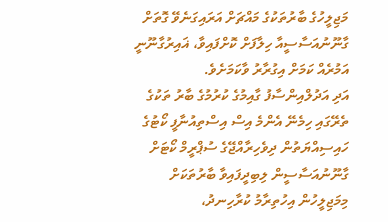މަޖިލީހުގެ ބާރުތަކުގެ މައްޗަށް އަރައިގަނެވޭ ގޮތަށް ގާނޫނުއަސާސީއާ ހިލާފަށް ކޮށްފައިވާ، ޣައިރުގާނޫނީ އަމުރެއް ކަމަށް އިގުރާރު ވާކަމަށެވެ.
އަދި އަދުލްއިންސާފު ގާއިމުގެ ކުރުމުގެ ބާރު ތަކުގެ ތެރޭގައި ހިމެނޭ އެންމެ އިސް އިސްތިއުނާފީ ކޯޓުގެ ހައިސިއްޔަތުން ދިވެހިރާއްޖޭގެ ސުޕްރީމް ކޯޓަށް ގާނޫނުއަސާސީން ލިބިދީފައިވާ ބާރުތަކަށް މިމަޖިލީހުން އިހުތިރާމު ކުރާހިނދު،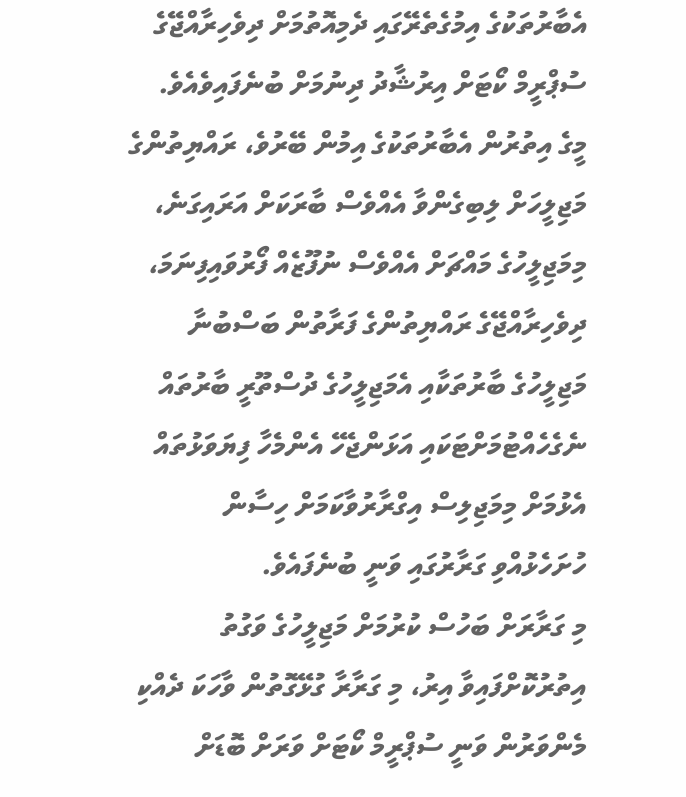އެބާރުތަކުގެ އިމުގެތެރޭގައި ދެމިއޮތުމަށް ދިވެހިރާއްޖޭގެ ސުޕްރީމް ކޯޓަށް އިރުޝާދު ދިނުމަށް ބުނެފައިވެއެވެ.
މީގެ އިތުރުން އެބާރުތަކުގެ އިމުން ބޭރުވެ، ރައްޔިތުންގެ މަޖިލީހަށް ލިބިގެންވާ އެއްވެސް ބާރަކަށް އަރައިގަނެ، މިމަޖިލީހުގެ މައްޗަށް އެއްވެސް ނުފޫޒެއް ފޯރުވައިފިނަމަ، ދިވެހިރާއްޖޭގެ ރައްޔިތުންގެ ފަރާތުން ބަސްބުނާ މަޖިލީހުގެ ބާރުތަކާއި އެމަޖިލީހުގެ ދުސްތޫރީ ބާރުތައް ނެގެހެއްޓުމަށްޓަކައި އަޅަންޖެހޭ އެންމެހާ ފިޔަވަޅުތައް އެޅުމަށް މިމަޖިލިސް އިގްރާރުވާކަމަށް ހިސާން ހުށަހެޅުއްވި ގަރާރުގައި ވަނީ ބުނެފައެވެ.
މި ގަރާރަށް ބަހުސް ކުރުމަށް މަޖިލީހުގެ ވަގުތު އިތުރުކޮށްފައިވާ އިރު، މި ގަރާރާ ގުޅޭގޮތުން ވާހަކަ ދެއްކި މެންވަރުން ވަނީ ސުޕްރީމް ކޯޓަށް ވަރަށް ބޮޑަށް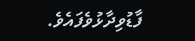ފާޑުވިދާޅުވެފައެވެ.